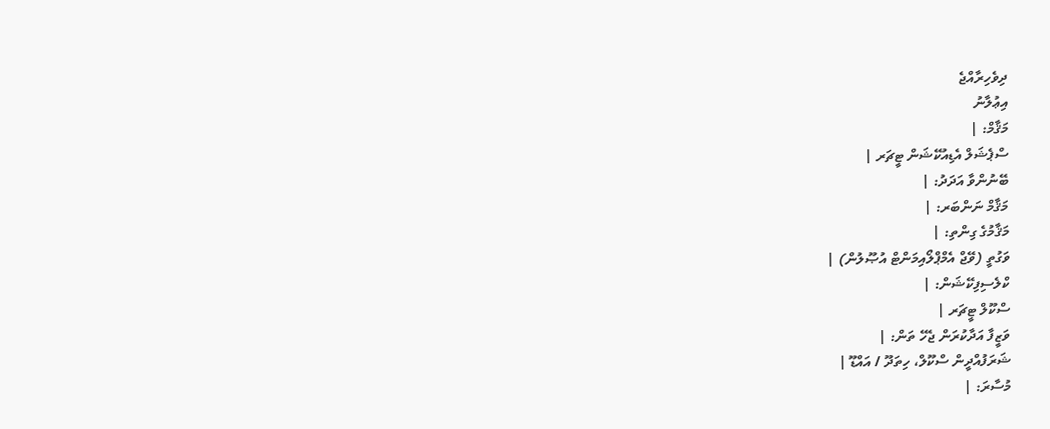ދިވެހިރާއްޖެ
އިޢުލާނު
މަޤާމް: |
ސްޕެޝަލް އެޑިއުކޭޝަން ޓީޗަރ |
ބޭނުންވާ އަދަދު: |
މަޤާމް ނަންބަރ: |
މަޤާމުގެ ގިންތި: |
ވަގުތީ (ވޭޖް އެމްޕްލޯއިމަންޓް އުޞޫލުން) |
ކްލެސިފިކޭޝަން: |
ސްކޫލް ޓީޗަރ |
ވަޒީފާ އަދާކުރަން ޖެހޭ ތަން: |
ޝަރަފުއްދީން ސްކޫލް، ހިތަދޫ / އައްޑޫ |
މުސާރަ: |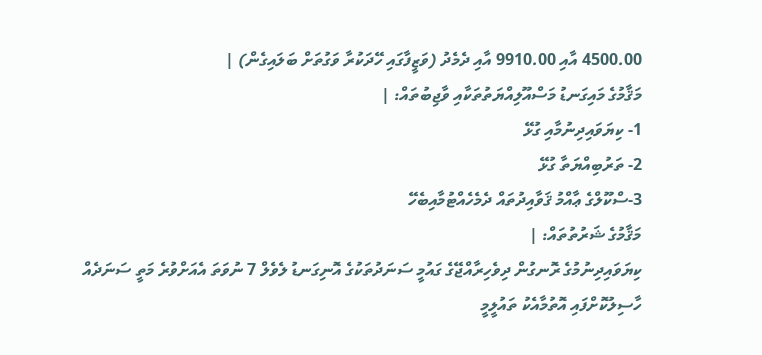4500.00 އާއި 9910.00 އާއި ދެމެދު (ވަޒީފާގައި ހޭދަކުރާ ވަގުތަށް ބަލައިގެން) |
މަޤާމުގެ މައިގަނޑު މަސްއޫލިއްޔަތުތަކާއި ވާޖިބުތައް: |
1- ކިޔަވައިދިނުމާއި ގުޅޭ
2- ތަރުބިއްޔަތާ ގުޅޭ
3-ސްކޫލްގެ ޢާއްމު ޤަވާއިދުތައް ދެމެހެއްޓުމާއިބެހޭ
މަޤާމުގެ ޝަރުތުތައް: |
ކިޔަވައިދިނުމުގެ ރޮނގުން ދިވެހިރާއްޖޭގެ ގައުމީ ސަނަދުތަކުގެ އޮނިގަނޑު ލެވެލް 7 ނުވަތަ އެއަށްވުރެ މަތީ ސަނަދެއް ހާސިލުކޮށްފައި އޮތުމާއެކު ތައުލީމީ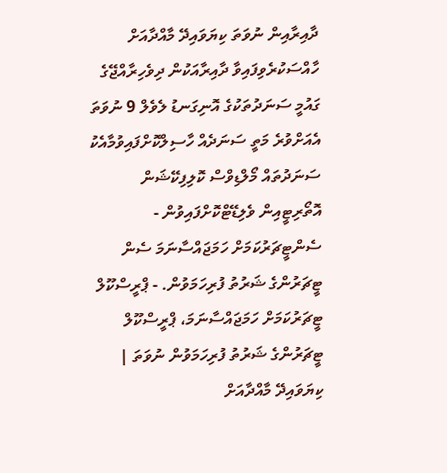ދާއިރާއިން ނުވަތަ ކިޔަވައިދޭ މާއްދާއަށް ހާއްސަކުރެވިފައިވާ ދާއިރާއަކުން ދިވެހިރާއްޖޭގެ ގައުމީ ސަނަދުތަކުގެ އޮނިގަނޑު ލެވެލް 9 ނުވަތަ އެއަށްވުރެ މަތީ ސަނަދެއް ހާސިލްކޮށްފައިވުމާއެކު ސަނަދުތައް މޯލްޑިވްސް ކޮލިފިކޭޝަން އޮތޯރިޓީއިން ވެލިޑޭޓްކޮށްފައިވުން - ސެންޓީޗަރުކަމަށް ހަމަޖައްސާނަމަ ސެން ޓީޗަރުންގެ ޝަރުތު ފުރިހަމަވުން. - ޕްރީސްކޫލް ޓީޗަރުކަމަށް ހަމަޖައްސާނަމަ، ޕްރީސްކޫލް ޓީޗަރުންގެ ޝަރުތު ފުރިހަމަވުން ނުވަތަ |
ކިޔަވައިދޭ މާއްދާއަށް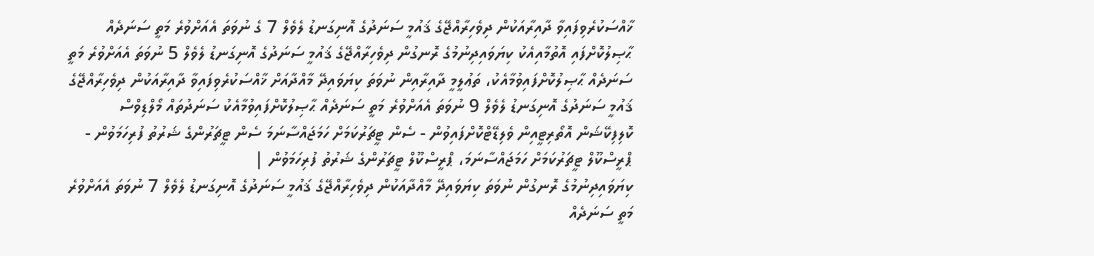ޚާއްސަކުރެވިފައިވާ ދާއިރާއަކުން ދިވެހިރާއްޖޭގެ ޤައުމީ ސަނަދުގެ އޮނިގަނޑު ލެވެލް 7 ގެ ނުވަތަ އެއަށްވުރެ މަތީ ސަނަދެއް ޙާޞިލުކޮށްފައި އޮތުމާއިއެކު ކިޔަވައިދިނުމުގެ ރޮނގުން ދިވެހިރާއްޖޭގެ ޤައުމީ ސަނަދުގެ އޮނިގަނޑު ލެވެލް 5 ނުވަތަ އެއަށްވުރެ މަތީ ސަނަދެއް ޙާޞިލުކޮށްފައިވުމާއެކު، ތަޢުލީމީ ދާއިރާއިން ނުވަތަ ކިޔަވައިދޭ މާއްދާއަށް ޚާއްސަކުރެވިފައިވާ ދާއިރާއަކުން ދިވެހިރާއްޖޭގެ ޤައުމީ ސަނަދުގެ އޮނިގަނޑު ލެވެލް 9 ނުވަތަ އެއަށްވުރެ މަތީ ސަނަދެއް ޙާޞިލުކޮށްފައިވުމާއެކު ސަނަދުތައް މޯލްޑިވްސް ކޮލިފިކޭޝަން އޮތޯރިޓީއިން ވެލިޑޭޓްކޮށްފައިވުން - ސެން ޓީޗަރުކަމަށް ހަމަޖައްސާނަމަ ސެން ޓީޗަރުންގެ ޝަރުތު ފުރިހަމަވުން - ޕްރީސްކޫލް ޓީޗަރުކަމަށް ހަމަޖައްސާނަމަ، ޕްރީސްކޫލް ޓީޗަރުންގެ ޝަރުތު ފުރިހަމަވުން |
ކިޔަވައިދިނުމުގެ ރޮނގުން ނުވަތަ ކިޔަވައިދޭ މާއްދާއަކުން ދިވެހިރާއްޖޭގެ ޤައުމީ ސަނަދުގެ އޮނިގަނޑު ލެވެލް 7 ނުވަތަ އެއަށްވުރެ މަތީ ސަނަދެއް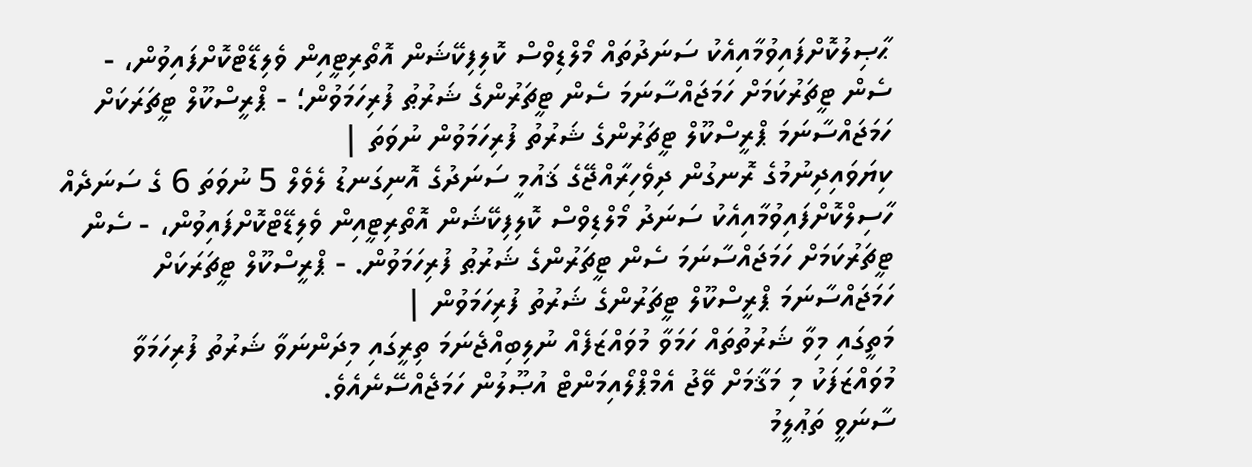ޙާޞިލުކޮށްފައިވުމާއިއެކު ސަނަދުތައް މޯލްޑިވްސް ކޮލިފިކޭޝަން އޮތޯރިޓީއިން ވެލިޑޭޓްކޮށްފައިވުން، - ސެން ޓީޗަރުކަމަށް ހަމަޖައްސާނަމަ ސެން ޓީޗަރުންގެ ޝަރުޠު ފުރިހަމަވުން؛ - ޕްރީސްކޫލް ޓީޗަރަކަށް ހަމަޖައްސާނަމަ ޕްރީސްކޫލް ޓީޗަރުންގެ ޝަރުތު ފުރިހަމަވުން ނުވަތަ |
ކިޔަވައިދިނުމުގެ ރޮނގުން ދިވެހިރާއްޖޭގެ ޤައުމީ ސަނަދުގެ އޮނިގަނޑު ލެވެލް 5 ނުވަތަ 6 ގެ ސަނަދެއް ހާސިލްކޮށްފައިވުމާއިއެކު ސަނަދު މޯލްޑިވްސް ކޮލިފިކޭޝަން އޮތޯރިޓީއިން ވެލިޑޭޓްކޮށްފައިވުން، - ސެން ޓީޗަރުކަމަށް ހަމަޖައްސާނަމަ ސެން ޓީޗަރުންގެ ޝަރުޠު ފުރިހަމަވުން. - ޕްރީސްކޫލް ޓީޗަރަކަށް ހަމަޖައްސާނަމަ ޕްރީސްކޫލް ޓީޗަރުންގެ ޝަރުތު ފުރިހަމަވުން |
މަތީގައި މިވާ ޝަރުތުތައް ހަމަވާ މުވައްޒަފެއް ނުލިބިއްޖެނަމަ ތިރީގައި މިދަންނަވާ ޝަރުތު ފުރިހަމަވާ މުވައްޒަފަކު މި މަޤާމަށް ވޭޖު އެމްޕްލޯއިމަންޓް އުޞޫލުން ހަމަޖެއްސޭނެއެވެ.
ސާނަވީ ތަޢުލީމު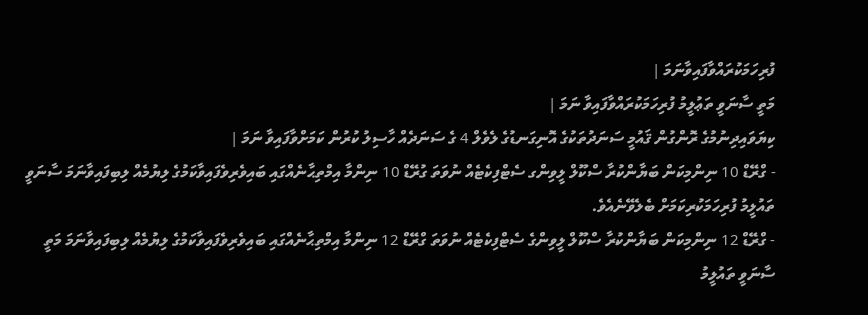ފުރިހަމަކުރައްވާފައިވާނަމަ |
މަތީ ސާނަވީ ތަޢުލީމު ފުރިހަމަކުރައްވާފައިވާ ނަމަ |
ކިޔަވައިދިނުމުގެ ރޮންގުން ޤައުމީ ސަނަދުތަކުގެ އޮނިގަނޑުގެ ލެވެލް 4 ގެ ސަނަދެއް ހާސިލު ކުރުން ކަމަށްވާފައިވާ ނަމަ |
- ގްރޭޑް 10 ނިންމިކަން ބަޔާންކުރާ ސްކޫލް ލީވިންގ ސެޓްފިކެޓެއް ނުވަތަ ގުރޭޑް 10 ނިންމާ އިމްތިޙާނެއްގައި ބައިވެރިވެފައިވާކަމުގެ ލިޔުމެއް ލިބިފައިވާނަމަ ސާނަވީ ތައުލީމު ފުރިހަމަކުރިކަމަށް ބެލެވޭނެއެވެ.
- ގްރޭޑް 12 ނިންމިކަން ބަޔާންކުރާ ސްކޫލް ލީވިންގެ ސެޓްފިކެޓެއް ނުވަތަ ގްރޭޑް 12 ނިންމާ އިމްތިޙާނެއްގައި ބައިވެރިވެފައިވާކަމުގެ ލިޔުމެއް ލިބިފައިވާނަމަ މަތީ ސާނަވީ ތައުލީމު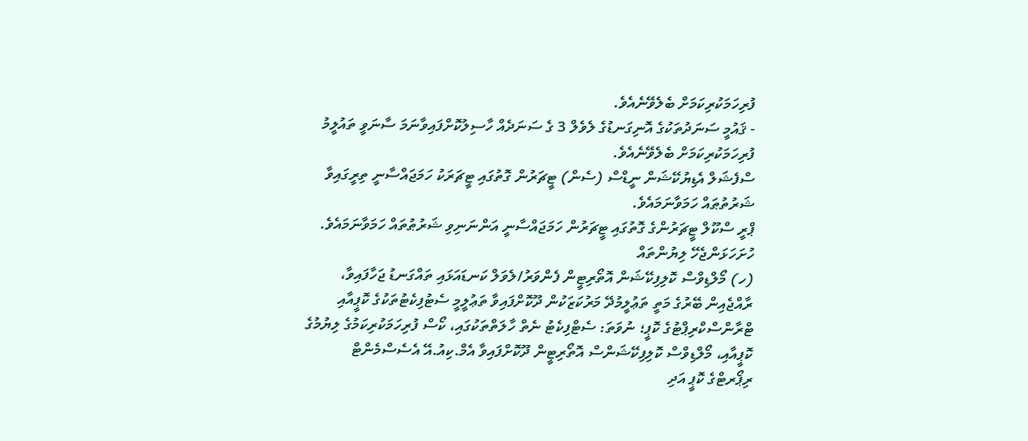ފުރިހަމަކުރިކަމަށް ބެލެވޭނެއެވެ.
- ޤައުމީ ސަނަދުތަކުގެ އޮނިގަނޑުގެ ލެވެލް 3 ގެ ސަނަދެއް ހާސިލުކޮށްފައިވާނަމަ ސާނަވީ ތައުލީމު ފުރިހަމަކުރިކަމަށް ބެލެވޭނެއެވެ.
ސްފެޝަލް އެޑިޔުކޭޝަން ނީޑްސް (ސެން) ޓީޗަރުން ގޮތުގައި ޓީޗަރަކު ހަމަޖައްސާނީ ތިރީގައިވާ ޝަރުތުޠައް ހަމަވާނަމައެވެ.
ޕްރީ ސްކޫލް ޓީޗަރުންގެ ގޮތުގައި ޓީޗަރުން ހަމަޖައްސާނީ އަންނަނިވި ޝަރުޠުތައް ހަމަވާނަމައެވެ.
ހުށަހަޅަންޖެހޭ ލިޔުންތައް
(ހ) މޯލްޑިވްސް ކޮލިފިކޭޝަން އޮތޯރިޓީން ފެންވަރު/ލެވަލް ކަނޑައަޅައި ތައްގަނޑު ޖަހާފައިވާ، ރާއްޖެއިން ބޭރުގެ މަތީ ތަޢުލީމުދޭ މަރުކަޒަކުން ދޫކޮށްފައިވާ ތަޢުލީމީ ސެޓުފިކެޓުތަކުގެ ކޮޕީއާއި ޓްރާންސްކްރިޕްޓުގެ ކޮޕީ؛ ނުވަތަ: ސެޓްފިކެޓު ނެތް ހާލަތްތަކުގައި، ކޯސް ފުރިހަމަކުރިކަމުގެ ލިޔުމުގެ ކޮޕީއާއި، މޯލްޑިވްސް ކޮލިފިކޭޝަންސް އޮތޯރިޓީން ދޫކޮށްފައިވާ އެމް.ކިއު.އޭ އެސެސްމެންޓް ރިޕޯރޓްގެ ކޮޕީ އަދި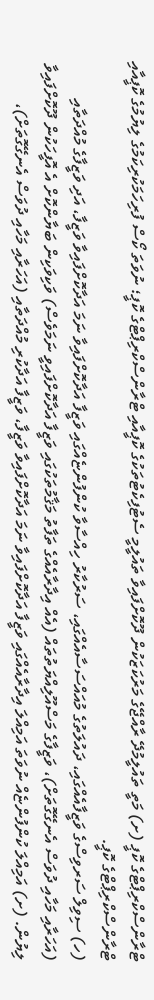ޓްރާންސްކްރިޕްޓްގެ ކޮޕީ (ށ) މަތީ ތައުލީމުދޭ ރާއްޖޭގެ މަރުކަޒަކުން ދޫކޮށްފައިވާ ތައުލީމީ ސެޓުފިކެޓުތަކުގެ ކޮޕީއާއި ޓްރާންސްކްރިޕްޓްގެ ކޮޕީ؛ ނުވަތަ ކޯސް ފުރިހަމަކުރިކަމުގެ ލިޔުމުގެ ކޮޕީއާއި ޓްރާންސްކްރިޕްޓްގެ ކޮޕީ.
(ހ) ސިވިލް ސަރވިސްގެ ވަޒީފާއެއްގައި، ދައުލަތުގެ މުއައްސަސާއެއްގައި، ސަރުކާރު ހިއްސާވާ ކުންފުންޏެއްގައި ވަޒީފާ އަދާކޮށްފައިވާ ނަމަ އަދާކޮށްފައިވާ ވަޒީފާ، އަދި ވަޒީފާގެ މުއްދަތާއި (އަހަރާއި މަހާއި ދުވަސް އެނގޭގޮތަށް)، ވަޒީފާގެ މަސްއޫލިއްޔަތުތައް (އެއް އިދާރާއެއްގެ ތަފާތު މަޤާމުތަކުގައި ވަޒީފާ އަދާކޮށްފައިވީ ނަމަވެސް) ވަކިވަކިން ބަޔާންކޮށް އެ އޮފީހަކުން ދޫކޮށްފައިވާ ލިޔުން. (ށ) އަމިއްލަ ކުންފުންޏެއް ނުވަތަ އަމިއްލަ އިދާރާއެއްގައި ވަޒީފާ އަދާކޮށްފައިވާ ނަމަ އަދާކޮށްފައިވާ ވަޒީފާ، ވަޒީފާ އަދާކުރި މުއްދަތާއި (އަހަރާއި މަހާއި ދުވަސް އެނގޭގޮތަށް)،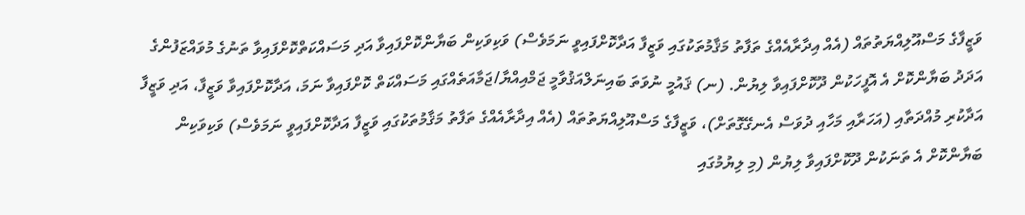ވަޒީފާގެ މަސްއޫލިއްޔަތުތައް (އެއް އިދާރާއެއްގެ ތަފާތު މަޤާމުތަކުގައި ވަޒީފާ އަދާކޮށްފައިވީ ނަމަވެސް) ވަކިވަކިން ބަޔާންކޮށްފައިވާ އަދި މަސައްކަތްކޮށްފައިވާ ތަނުގެ މުވައްޒަފުންގެ އަދަދު ބަޔާންކޮށް އެ އޮފީހަކުން ދޫކޮށްފައިވާ ލިޔުން. (ނ) ޤައުމީ ނުވަތަ ބައިނަލްއަޤުވާމީ ޖަމްއިއްޔާ/ޖަމާއަތެއްގައި މަސައްކަތް ކޮށްފައިވާ ނަމަ، އަދާކޮށްފައިވާ ވަޒީފާ، އަދި ވަޒީފާ އަދާކުރި މުއްދަތާއި (އަހަރާއި މަހާއި ދުވަސް އެނގޭގޮތަށް)، ވަޒީފާގެ މަސްއޫލިއްޔަތުތައް (އެއް އިދާރާއެއްގެ ތަފާތު މަޤާމުތަކުގައި ވަޒީފާ އަދާކޮށްފައިވީ ނަމަވެސް) ވަކިވަކިން ބަޔާންކޮށް އެ ތަނަކުން ދޫކޮށްފައިވާ ލިޔުން (މި ލިޔުމުގައި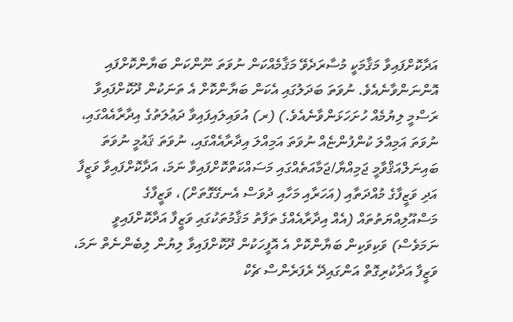އަދާކޮށްފައިވާ މަޤާމަކީ މުސާރަދެވޭ މަޤާމެއްކަން ނުވަތަ ނޫންކަން ބަޔާންކޮށްފައި އޮންނަންވާނެއެވެ. ނުވަތަ ބަދަލުގައި އެކަން ބަޔާންކޮށް އެ ތަނަކުން ދޫކޮށްފައިވާ ރަސްމީ ލިޔުމެއް ހުށަހަޅަންވާނެއެވެ.) (ރ) އުވައިލައިފައިވާ ދަޢުލަތުގެ އިދާރާއެއްގައި، ނުވަތަ އަމިއްލަ ކުންފުންޏެއް ނުވަތަ އަމިއްލަ އިދާރާއެއްގައި، ނުވަތަ ޤައުމީ ނުވަތަ ބައިނަލްއަޤްވާމީ ޖަމިއްޔާ/ޖަމާއަތެއްގައި މަސައްކަތްކޮށްފައިވާ ނަމަ، އަދާކޮށްފައިވާ ވަޒީފާ އަދި ވަޒީފާގެ މުއްދަތާއި (އަހަރާއި މަހާއި ދުވަސް އެނގޭގޮތަށް)، ވަޒީފާގެ މަސްއޫލިއްޔަތުތައް (އެއް އިދާރާއެއްގެ ތަފާތު މަޤާމުތަކުގައި ވަޒީފާ އަދާކޮށްފައިވީ ނަމަވެސް) ވަކިވަކިން ބަޔާންކޮށް އެ އޮފީހަކުން ދޫކޮށްފައިވާ ލިޔުން ލިބެންނެތް ނަމަ، ވަޒީފާ އަދާކުރިގޮތް އަންގައިދޭ ރެފަރެންސް ޗެކް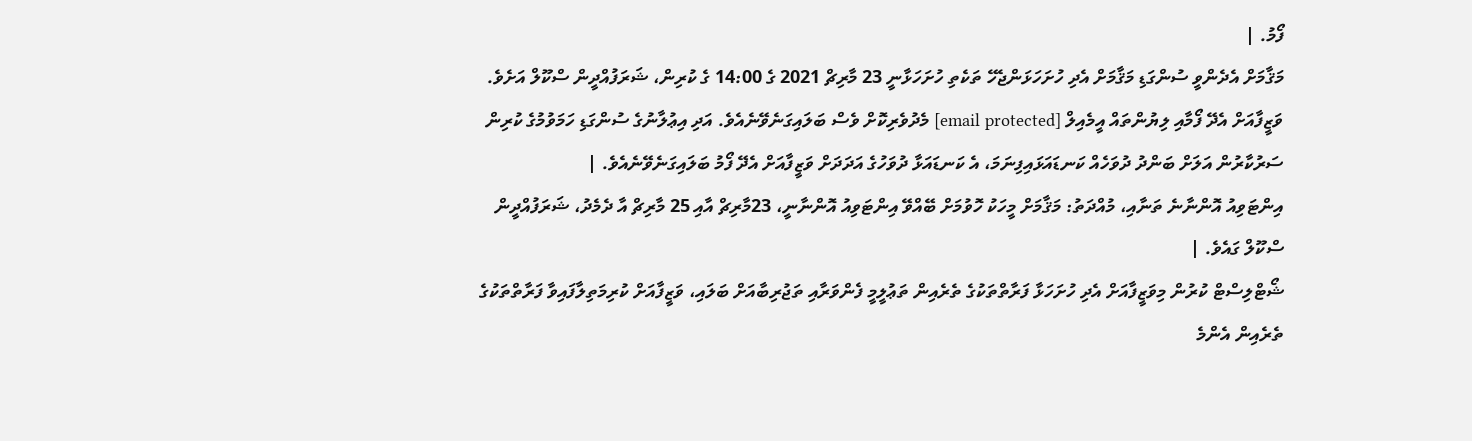ފޯމު. |
މަޤާމަށް އެދެންވީ ސުންގަޑި މަޤާމަށް އެދި ހުށަހަޅަންޖެހޭ ތަކެތި ހުށަހަޅާނީ 23 މާރިޗް 2021 ގެ 14:00 ގެ ކުރިން، ޝަރަފުއްދީން ސްކޫލް އަށެވެ. ވަޒީފާއަށް އެދޭ ފޯމާއި ލިޔުންތައް އީމެއިލް [email protected] މެދުވެރިކޮށް ވެސް ބަލައިގަނެވޭނެއެވެ. އަދި އިޢުލާނުގެ ސުންގަޑި ހަމަވުމުގެ ކުރިން ސަރުކާރުން އަލަށް ބަންދު ދުވަހެއް ކަނޑައަޅައިފިނަމަ، އެ ކަނޑައަޅާ ދުވަހުގެ އަދަދަށް ވަޒީފާއަށް އެދޭ ފޯމު ބަލައިގަނެވޭނެއެވެ. |
އިންޓަވިއު އޮންނާނެ ތަނާއި، މުއްދަތު: މަޤާމަށް މީހަކު ހޮވުމަށް ބޭއްވޭ އިންޓަވިއު އޮންނާނީ، 23މާރިޗް އާއި 25 މާރިޗް އާ ދެމެދު، ޝަރަފުއްދީން ސްކޫލް ގައެވެ. |
ޝޯޓްލިސްޓް ކުރުން މިވަޒީފާއަށް އެދި ހުށަހަޅާ ފަރާތްތަކުގެ ތެރެއިން ތަޢުލީމީ ފެންވަރާއި ތަޖުރިބާއަށް ބަލައި، ވަޒީފާއަށް ކުރިމަތިލާފައިވާ ފަރާތްތަކުގެ ތެރެއިން އެންމެ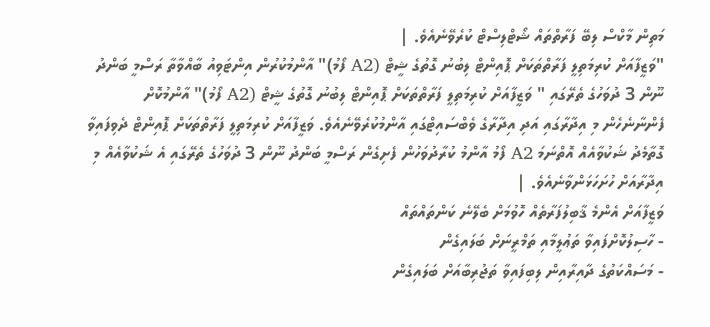މަތިން މާކްސް ލިބޭ ފަރާތްތައް ޝޯޓްލިސްޓް ކުރެވޭނެއެވެ. |
"ވަޒީފާއަށް ކުރިމަތިލީ ފަރާތްތަކަށް ޕޮއިންޓް ލިބުނު ގޮތުގެ ޝީޓް (A2 ފޯމު)" އާންމުކުރުން އިންޓަވިއު ބާއްވާތާ ރަސްމީ ބަންދު ނޫން 3 ދުވަހުގެ ތެރޭގައި " ވަޒީފާއަށް ކުރިމަތިލީ ފަރާތްތަކަށް ޕޮއިންޓް ލިބުނު ގޮތުގެ ޝީޓް (A2 ފޯމު)" އާންމުކޮށް ފެންނާނެހެން މި އިދާރާގައި އަދި އިދާރާގެ ވެބްސައިޓްގައި އާންމުކުރެވޭނެއެވެ. ވަޒީފާއަށް ކުރިމަތިލީ ފަރާތްތަކަށް ޕޮއިންޓް ދެވިފައިވާ ގޮތާމެދު ޝަކުވާއެއް އޮތްނަމަ A2 ފޯމު އާންމު ކުރާދުވަހުން ފެށިގެން ރަސްމީ ބަންދު ނޫން 3 ދުވަހުގެ ތެރޭގައި އެ ޝަކުވާއެއް މި އިދާރާއަށް ހުށަހަޅަންވާނެއެވެ. |
ވަޒީފާއަށް އެންމެ ޤާބިލުފަރާތެއް ހޮވުމަށް ބެލޭނެ ކަންތައްތައް
- ހާސިލުކޮށްފައިވާ ތަޢުލީމާއި ތަމްރީނަށް ބަލައިގެން
- މަސައްކަތުގެ ދާއިރާއިން ލިބިފައިވާ ތަޖުރިބާއަށް ބަލައިގެން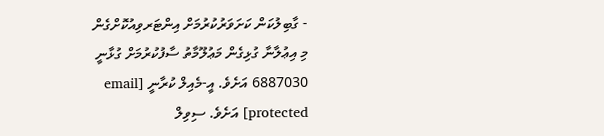- ގާބިލުކަން ކަށަވަރުކުރުމަށް އިންޓަރވިއުކޮށްގެން
މި އިޢުލާނާ ގުޅިގެން މަޢުލޫމާތު ސާފުކުރުމަށް ގުޅާނީ 6887030 އަށެވެ. އީ-މެއިލް ކުރާނީ [email protected] އަށެވެ. ސިވިލް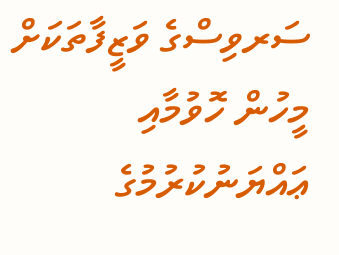ސަރވިސްގެ ވަޒީފާތަކަށް މީހުން ހޮވުމާއި ޢައްޔަނުކުރުމުގެ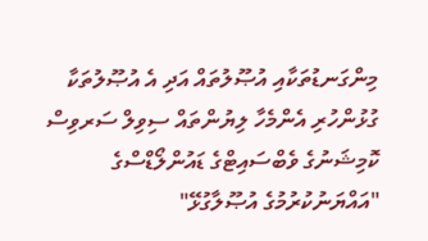މިންގަނޑުތަކާއި އުޞޫލުތައް އަދި އެ އުޞޫލުތަކާ ގުޅުންހުރި އެންމެހާ ލިޔުންތައް ސިވިލް ސަރވިސް ކޮމިޝަނުގެ ވެބްސައިޓްގެ ޑައުންލޯޑްސްގެ "އައްޔަނުކުރުމުގެ އުޞޫލާގުޅޭ"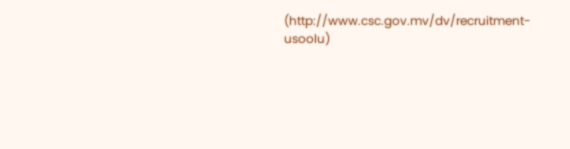(http://www.csc.gov.mv/dv/recruitment-usoolu)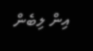އިން ލިބެން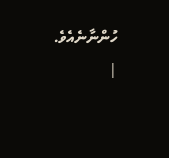ހުންނާނެއެވެ. |